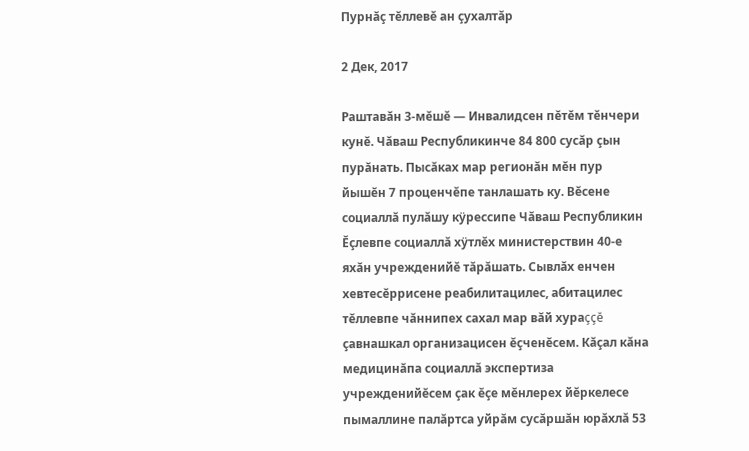Пурнăç тĕллевĕ ан çухалтăр

2 Дек, 2017

Раштавăн 3-мĕшĕ — Инвалидсен пĕтĕм тĕнчери кунĕ. Чăваш Республикинче 84 800 сусăр çын пурăнать. Пысăках мар регионăн мĕн пур йышĕн 7 проценчĕпе танлашать ку. Вĕсене социаллă пулăшу кÿрессипе Чăваш Республикин Ĕçлевпе социаллă хÿтлĕх министерствин 40-е яхăн учрежденийĕ тăрăшать. Сывлăх енчен хевтесĕррисене реабилитацилес, абитацилес тĕллевпе чăннипех сахал мар вăй хураççĕ çавнашкал организацисен ĕçченĕсем. Кăçал кăна медицинăпа социаллă экспертиза учрежденийĕсем çак ĕçе мĕнлерех йĕркелесе пымаллине палăртса уйрăм сусăршăн юрăхлă 53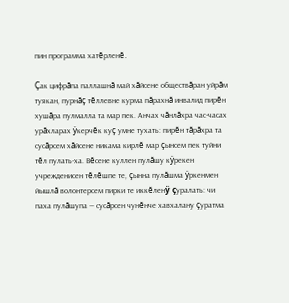пин программа хатĕрленĕ.

Çак цифрăпа паллашнă май хăйсене обществăран уйрăм туякан, пурнăç тĕллевне курма пăрахнă инвалид пирĕн хушăра пулмалла та мар пек. Анчах чăнлăхра час-часах урăхларах ÿкерчĕк куç умне тухать: пирĕн тăрăхра та сусăрсем хăйсене никама кирлĕ мар çынсем пек туйни тĕл пулать-ха. Вĕсене куллен пулăшу кÿрекен учрежденисен тĕлĕшпе те, çынна пулăшма ÿркенмен йышлă волонтерсем пирки те иккĕленÿ çуралать: чи паха пулăшупа — сусăрсен чунĕнче хавхалану çуратма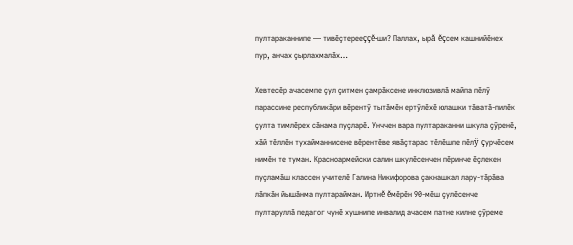пултараканнипе — тивĕçтерееççĕ-ши? Паллах, ырă ĕçсем кашнийĕнех пур, анчах çырлахмалăх…

Хевтесĕр ачасемпе çул çитмен çамрăксене инклюзивлă майпа пĕлÿ парассине республикăри вĕрентÿ тытăмĕн ертÿлĕхĕ юлашки тăватă-пилĕк çулта тимлĕрех сăнама пуçларĕ. Унччен вара пултараканни шкула çÿренĕ, хăй тĕллĕн тухайманнисене вĕрентĕве явăçтарас тĕлĕшпе пĕлÿ çурчĕсем нимĕн те туман. Красноармейски салин шкулĕсенчен пĕринче ĕçлекен пуçламăш классен учителĕ Галина Никифорова çакнашкал лару-тăрăва лăпкăн йышăнма пултарайман. Иртнĕ ĕмĕрĕн 90-мĕш çулĕсенче пултаруллă педагог чунĕ хушнипе инвалид ачасем патне килне çÿреме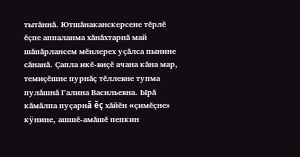тытăннă. Ютшăнаканскерсене тĕрлĕ ĕçпе аппаланма хăнăхтарнă май шăпăрлансем мĕнлерех уçăлса пынине сăнанă. Çапла икĕ-виçĕ ачана кăна мар, темиçĕшне пурнăç тĕллевне тупма пулăшнă Галина Васильевна. Ырă кăмăлпа пуçарнă ĕç хăйĕн «çимĕçне» кÿнине, ашшĕ-амăшĕ пепкин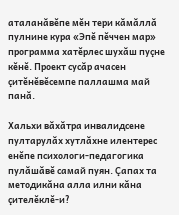аталанăвĕпе мĕн тери кăмăллă пулнине кура «Эпĕ пĕччен мар» программа хатĕрлес шухăш пуçне кĕнĕ. Проект сусăр ачасен çитĕнĕвĕсемпе паллашма май панă.

Хальхи вăхăтра инвалидсене пултарулăх хутлăхне илентерес енĕпе психологи-педагогика пулăшăвĕ самай пуян. Çапах та методикăна алла илни кăна çителĕклĕ-и?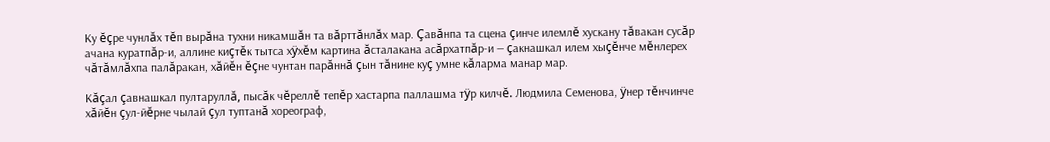Ку ĕçре чунлăх тĕп вырăна тухни никамшăн та вăрттăнлăх мар. Çавăнпа та сцена çинче илемлĕ хускану тăвакан сусăр ачана куратпăр-и, аллине киçтĕк тытса хÿхĕм картина ăсталакана асăрхатпăр-и — çакнашкал илем хыçĕнче мĕнлерех чăтăмлăхпа палăракан, хăйĕн ĕçне чунтан парăннă çын тăнине куç умне кăларма манар мар.

Кăçал çавнашкал пултаруллă, пысăк чĕреллĕ тепĕр хастарпа паллашма тÿр килчĕ. Людмила Семенова, ÿнер тĕнчинче хăйĕн çул-йĕрне чылай çул туптанă хореограф,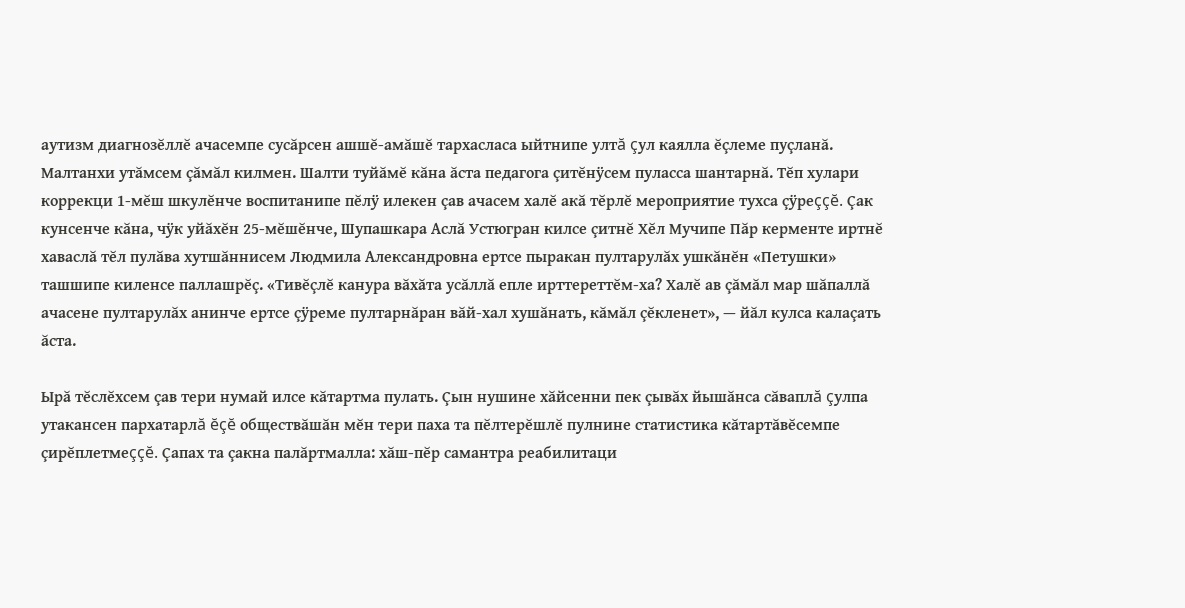аутизм диагнозĕллĕ ачасемпе сусăрсен ашшĕ-амăшĕ тархасласа ыйтнипе ултă çул каялла ĕçлеме пуçланă. Малтанхи утăмсем çăмăл килмен. Шалти туйăмĕ кăна ăста педагога çитĕнÿсем пуласса шантарнă. Тĕп хулари коррекци 1-мĕш шкулĕнче воспитанипе пĕлÿ илекен çав ачасем халĕ акă тĕрлĕ мероприятие тухса çÿреççĕ. Çак кунсенче кăна, чÿк уйăхĕн 25-мĕшĕнче, Шупашкара Аслă Устюгран килсе çитнĕ Хĕл Мучипе Пăр керменте иртнĕ хаваслă тĕл пулăва хутшăннисем Людмила Александровна ертсе пыракан пултарулăх ушкăнĕн «Петушки» ташшипе киленсе паллашрĕç. «Тивĕçлĕ канура вăхăта усăллă епле ирттереттĕм-ха? Халĕ ав çăмăл мар шăпаллă ачасене пултарулăх анинче ертсе çÿреме пултарнăран вăй-хал хушăнать, кăмăл çĕкленет», — йăл кулса калаçать ăста.

Ырă тĕслĕхсем çав тери нумай илсе кăтартма пулать. Çын нушине хăйсенни пек çывăх йышăнса сăваплă çулпа утакансен пархатарлă ĕçĕ обществăшăн мĕн тери паха та пĕлтерĕшлĕ пулнине статистика кăтартăвĕсемпе çирĕплетмеççĕ. Çапах та çакна палăртмалла: хăш-пĕр самантра реабилитаци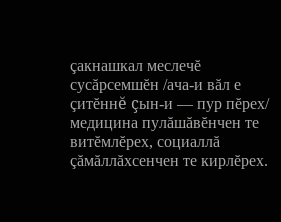çакнашкал меслечĕ сусăрсемшĕн /ача-и вăл е çитĕннĕ çын-и — пур пĕрех/ медицина пулăшăвĕнчен те витĕмлĕрех, социаллă çăмăллăхсенчен те кирлĕрех.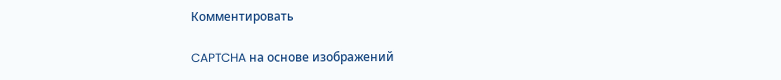Комментировать

CAPTCHA на основе изображений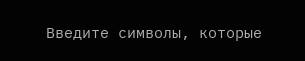Введите символы, которые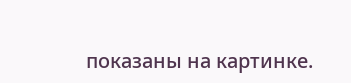показаны на картинке.